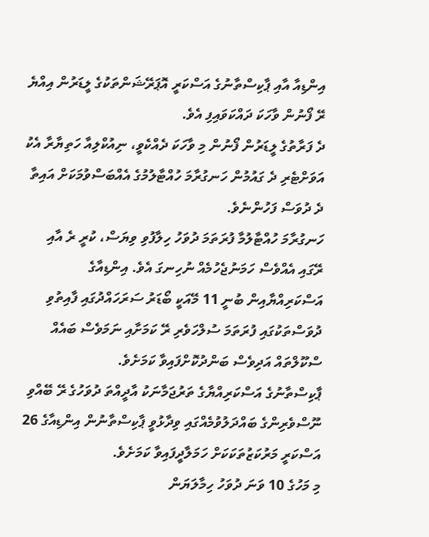އިންޑިއާ އާއި ޕާކިސްތާނުގެ އަސްކަރީ އޮޕަރޭޝަންތަކުގެ ލީޑަރުން އިއްޔެ ރޭ ފޯނުން ވާހަކަ ދައްކަވައިފި އެވެ.
ދެ ފަރާތުގެ ލީޑަރުން ފޯނުން މި ވާހަކަ ދެއްކެވީ، ނިއުކްލިއާ ހަތިޔާރާ އެކު އަވަށްޓެރި ދެ ގައުމުން ހަނގުރާމަ ހުއްޓާލުމުގެ އެއްބަސްވުމަކަށް އައިތާ ދެ ދުވަސް ފަހުންނެވެ.
ހަނގުރާމަ ހުއްޓާލުމާ ފުރަތަމަ ދުވަހު ހިލާފުވި ވިޔަސް، ކުރީ ރެ އާއި ރޭގައި އެއްވެސް ހަމަނުޖެހުމެއް ނުހިނގަ އެވެ. އިންޑިއާގެ އަސްކަރިއްޔާއިން ބުނީ 11 މޭއަކީ ބޯޑަރު ސަރަހައްދުގައި ފާއިތުވި ދުވަސްތަކުގައި ފުރަތަމަ ސުލްހަވެރި ރޭ ކަމަށާއި ނަމަވެސް ބައެއް ސްކޫލްތައް އަދިވެސް ބަންދުކޮށްފައިވާ ކަމަށެވެ.
ޕާކިސްތާނުގެ އަސްކަރިއްޔާގެ ތަރުޖަމާނަކު އާދީއްތަ ދުވަހުގެ ރޭ ބޭއްވި ނޫސްވެރިންގެ ބައްދަލުވުމެއްގައި ވިދާޅުވީ ޕާކިސްތާނުން އިންޑިއާގެ 26 އަސްކަރީ މަރުކަޒުތަކަކަށް ހަމަލާދީފައިވާ ކަމަށެވެ.
މި މަހުގެ 10 ވަނަ ދުވަހު ހިމާލަޔަން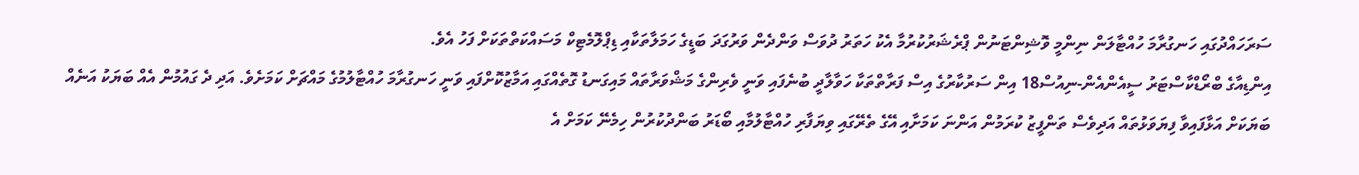ސަރަހައްދުގައި ހަނގުރާމަ ހުއްޓާލަން ނިންމީ ވޮޝިންޓަނުން ޕްރެޝަރުކުރުމާ އެކު ހަތަރު ދުވަސް ވަންދެން ވަރުގަދަ ބަޑީގެ ހަމަލާތަކާއި ޑިޕްލޮމެޓިކް މަސައްކަތްތަކަށް ފަހު އެވެ.
އިންޑިއާގެ ބްރޯޑްކާސްޓަރު ސީއެންއެން-ނިއުސް18 އިން ސަރުކާރުގެ އިސް ފަރާތްތަކާ ހަވާލާދީ ބުނެފައި ވަނީ ވެރިންގެ މަޝްވަރާތައް މައިގަނޑު ގޮތެއްގައި އަމާޒުކޮށްފައި ވަނީ ހަނގުރާމަ ހުއްޓާލުމުގެ މައްޗަށް ކަމަށެވެ. އަދި ދެ ގައުމުން އެއް ބަޔަކު އަނެއް ބަޔަކަށް އަޅާފައިވާ ފިޔަވަޅުތައް އަދިވެސް ތަންފީޒު ކުރަމުން އަންނަ ކަމަށާއި އޭގެ ތެރޭގައި ވިޔަފާރި ހުއްޓާލުމާއި ބޯޑަރު ބަންދުކުރުން ހިމެނޭ ކަމަށް އެ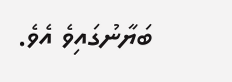ބަޔާނުގައިވެ އެވެ.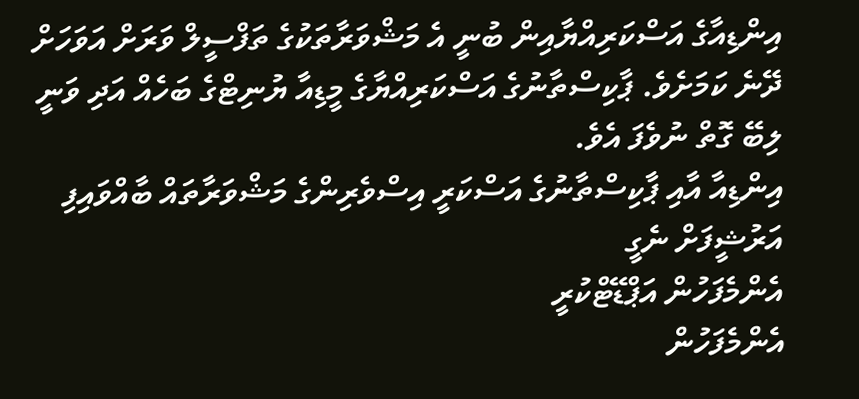އިންޑިއާގެ އަސްކަރިއްޔާއިން ބުނީ އެ މަޝްވަރާތަކުގެ ތަފްސީލް ވަރަށް އަވަހަށް ދޭނެ ކަމަށެވެ. ޕާކިސްތާނުގެ އަސްކަރިއްޔާގެ މީޑިއާ ޔުނިޓްގެ ބަހެއް އަދި ވަނީ ލިބޭ ގޮތް ނުވެފަ އެވެ.
އިންޑިއާ އާއި ޕާކިސްތާނުގެ އަސްކަރީ އިސްވެރިންގެ މަޝްވަރާތައް ބާއްވައިފި
އަރުޝީފަށް ނެގީ
އެންމެފަހުން އަޕްޑޭޓްކުރީ
އެންމެފަހުން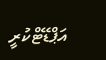އަޕްޑޭޓްކުރީ